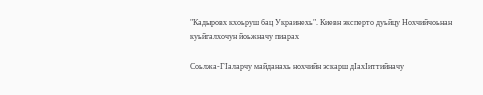"Кадыровх кхоьруш бац Украинехь". Киевн эксперто дуьйцу Нохчийчоьнан куьйгалхочун йоьжначу пиарах

Соьлжа-ГIаларчу майданахь нохчийн эскарш дIахIиттийначу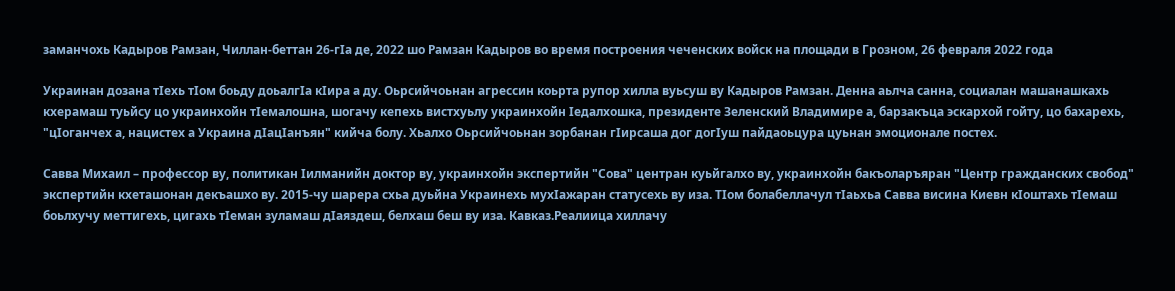заманчохь Кадыров Рамзан, Чиллан-беттан 26-гIа де, 2022 шо Рамзан Кадыров во время построения чеченских войск на площади в Грозном, 26 февраля 2022 года

Украинан дозана тIехь тIом боьду доьалгIа кIира а ду. Оьрсийчоьнан агрессин коьрта рупор хилла вуьсуш ву Кадыров Рамзан. Денна аьлча санна, социалан машанашкахь кхерамаш туьйсу цо украинхойн тIемалошна, шогачу кепехь вистхуьлу украинхойн Iедалхошка, президенте Зеленский Владимире а, барзакъца эскархой гойту, цо бахарехь, "цIоганчех а, нацистех а Украина дIацIанъян" кийча болу. Хьалхо Оьрсийчоьнан зорбанан гIирсаша дог догIуш пайдаоьцура цуьнан эмоционале постех.

Савва Михаил – профессор ву, политикан Iилманийн доктор ву, украинхойн экспертийн "Сова" центран куьйгалхо ву, украинхойн бакъоларъяран "Центр гражданских свобод" экспертийн кхеташонан декъашхо ву. 2015-чу шарера схьа дуьйна Украинехь мухIажаран статусехь ву иза. ТIом болабеллачул тIаьхьа Савва висина Киевн кIоштахь тIемаш боьлхучу меттигехь, цигахь тIеман зуламаш дIаяздеш, белхаш беш ву иза. Кавказ.Реалиица хиллачу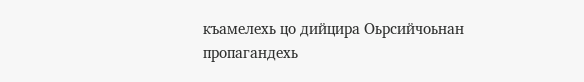къамелехь цо дийцира Оьрсийчоьнан пропагандехь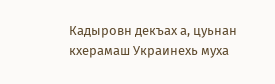Кадыровн декъах а, цуьнан кхерамаш Украинехь муха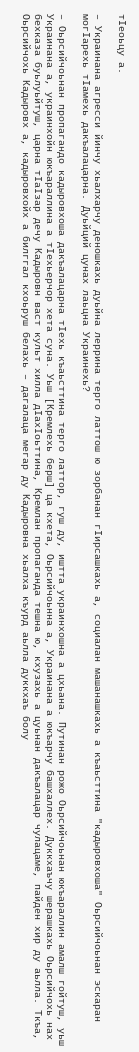тIеоьцу а.

– Украинана агресси йинчу хьалхарчу деношкахь дуьйна леррина терго латтош ю зорбанан гIирсашкахь а, социалан машанашкахь а къаьсттина "кадыровхоша" Оьрсийчоьнан эскаран могIарехь тIамехь дакъалацарна. Дуьйций цунах лаьцна Украинехь?

– Оьрсийчоьнан пропагандо кадыровхоша дакъалацарна тIехь къаьсттина терго латтор, гуш ду, иштта украинхошна а цхьана. Путинан рожо Оьрсийчоьнан юкъараллин амалш гойтуш, уьш Украинана а, украинхойн юкъараллина а тIехьерчор хета суна. Уьш [Кремлехь берш] ца кхета, Оьрсийчоьнна а, Украинана а юкъарчу башхаллех. Дуккхаъчу шерашкахь Оьрсийчохь нах бехказа буьлуьйтуш, царна тIаIзар дечу Кадыровн васт культ хилла дIахIоьттина, Кремлан пропаганда тешна ю, кхузахь а цуьнан дакъалацар чулацаме, пайден хир ду аьлла. Ткъа, Оьрсийчохь Кадыровх а, кадыровхойх а билггал кхоьруш белахь – дагалаца мегар ду Кадыровна хьалха къурд аьлла дуккхаъ болу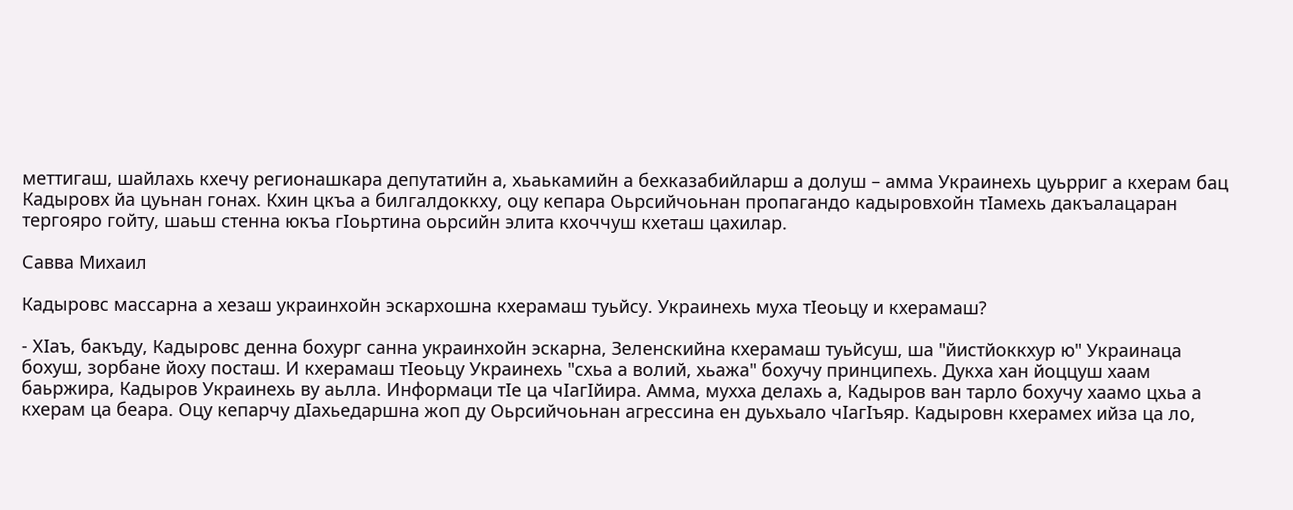меттигаш, шайлахь кхечу регионашкара депутатийн а, хьаькамийн а бехказабийларш а долуш – амма Украинехь цуьрриг а кхерам бац Кадыровх йа цуьнан гонах. Кхин цкъа а билгалдоккху, оцу кепара Оьрсийчоьнан пропагандо кадыровхойн тIамехь дакъалацаран тергояро гойту, шаьш стенна юкъа гIоьртина оьрсийн элита кхоччуш кхеташ цахилар.

Савва Михаил

Кадыровс массарна а хезаш украинхойн эскархошна кхерамаш туьйсу. Украинехь муха тIеоьцу и кхерамаш?

- ХIаъ, бакъду, Кадыровс денна бохург санна украинхойн эскарна, Зеленскийна кхерамаш туьйсуш, ша "йистйоккхур ю" Украинаца бохуш, зорбане йоху посташ. И кхерамаш тIеоьцу Украинехь "схьа а волий, хьажа" бохучу принципехь. Дукха хан йоццуш хаам баьржира, Кадыров Украинехь ву аьлла. Информаци тIе ца чIагIйира. Амма, мухха делахь а, Кадыров ван тарло бохучу хаамо цхьа а кхерам ца беара. Оцу кепарчу дIахьедаршна жоп ду Оьрсийчоьнан агрессина ен дуьхьало чIагIъяр. Кадыровн кхерамех ийза ца ло,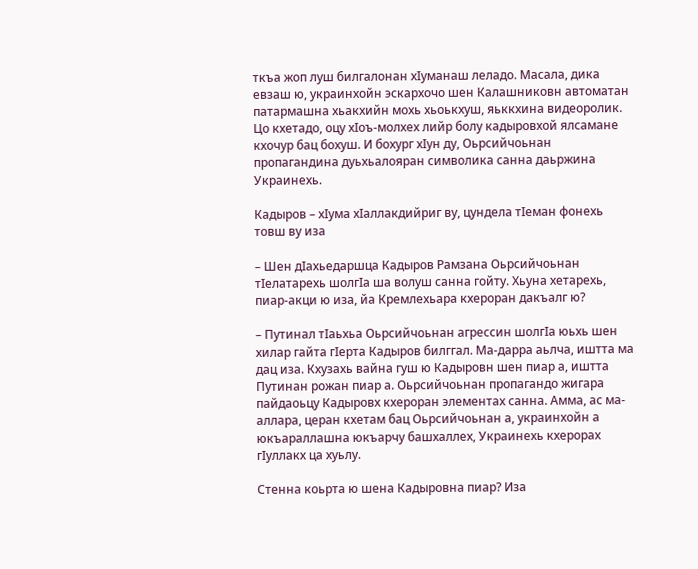ткъа жоп луш билгалонан хIуманаш леладо. Масала, дика евзаш ю, украинхойн эскархочо шен Калашниковн автоматан патармашна хьакхийн мохь хьоькхуш, яьккхина видеоролик. Цо кхетадо, оцу хIоъ-молхех лийр болу кадыровхой ялсамане кхочур бац бохуш. И бохург хIун ду, Оьрсийчоьнан пропагандина дуьхьалояран символика санна даьржина Украинехь.

Кадыров – хIума хIаллакдийриг ву, цундела тIеман фонехь товш ву иза

– Шен дIахьедаршца Кадыров Рамзана Оьрсийчоьнан тIелатарехь шолгIа ша волуш санна гойту. Хьуна хетарехь, пиар-акци ю иза, йа Кремлехьара кхероран дакъалг ю?

– Путинал тIаьхьа Оьрсийчоьнан агрессин шолгIа юьхь шен хилар гайта гIерта Кадыров билггал. Ма-дарра аьлча, иштта ма дац иза. Кхузахь вайна гуш ю Кадыровн шен пиар а, иштта Путинан рожан пиар а. Оьрсийчоьнан пропагандо жигара пайдаоьцу Кадыровх кхероран элементах санна. Амма, ас ма-аллара, церан кхетам бац Оьрсийчоьнан а, украинхойн а юкъараллашна юкъарчу башхаллех, Украинехь кхерорах гIуллакх ца хуьлу.

Стенна коьрта ю шена Кадыровна пиар? Иза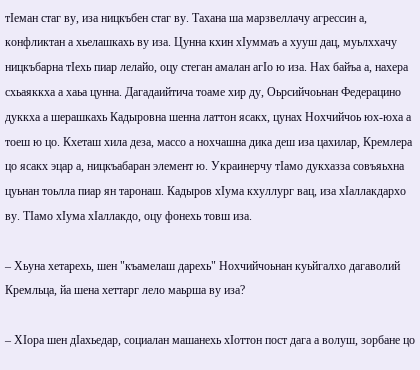тIеман стаг ву, иза ницкъбен стаг ву. Тахана ша марзвеллачу агрессин а, конфликтан а хьелашкахь ву иза. Цунна кхин хIуммаъ а хууш дац, муьлххачу ницкъбарна тIехь пиар лелайо, оцу стеган амалан агIо ю иза. Нах байъа а, нахера схьаяккха а хаьа цунна. Дагадаийтича тоаме хир ду, Оьрсийчоьнан Федерацино дуккха а шерашкахь Кадыровна шенна латтон ясакх, цунах Нохчийчоь юх-юха а тоеш ю цо. Кхеташ хила деза, массо а нохчашна дика деш иза цахилар, Кремлера цо ясакх эцар а, ницкъабаран элемент ю. Украинерчу тIамо дукхазза совъяьхна цуьнан тоьлла пиар ян таронаш. Кадыров хIума кхуллург вац, иза хIаллакдархо ву. ТIамо хIума хIаллакдо, оцу фонехь товш иза.

– Хьуна хетарехь, шен "къамелаш дарехь" Нохчийчоьнан куьйгалхо дагаволий Кремльца, йа шена хеттарг лело маьрша ву иза?

– ХIора шен дIахьедар, социалан машанехь хIоттон пост дага а волуш, зорбане цо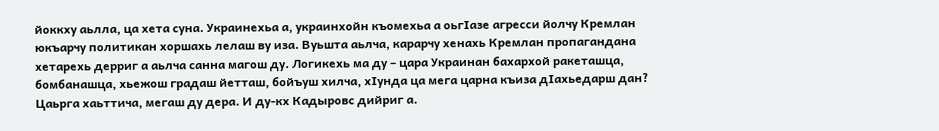йоккху аьлла, ца хета суна. Украинехьа а, украинхойн къомехьа а оьгIазе агресси йолчу Кремлан юкъарчу политикан хоршахь лелаш ву иза. Вуьшта аьлча, карарчу хенахь Кремлан пропагандана хетарехь дерриг а аьлча санна магош ду. Логикехь ма ду – цара Украинан бахархой ракеташца, бомбанашца, хьежош градаш йетташ, бойъуш хилча, хIунда ца мега царна къиза дIахьедарш дан? Цаьрга хаьттича, мегаш ду дера. И ду-кх Кадыровс дийриг а.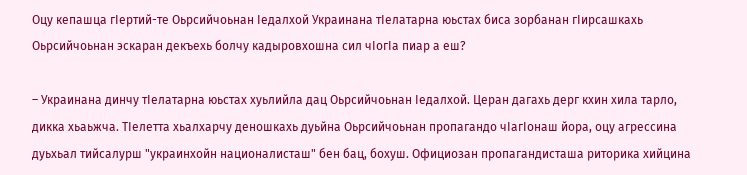Оцу кепашца гIертий-те Оьрсийчоьнан Iедалхой Украинана тIелатарна юьстах биса зорбанан гIирсашкахь Оьрсийчоьнан эскаран декъехь болчу кадыровхошна сил чIогIа пиар а еш?

– Украинана динчу тIелатарна юьстах хуьлийла дац Оьрсийчоьнан Iедалхой. Церан дагахь дерг кхин хила тарло, дикка хьаьжча. ТIелетта хьалхарчу деношкахь дуьйна Оьрсийчоьнан пропагандо чIагIонаш йора, оцу агрессина дуьхьал тийсалурш "украинхойн националисташ" бен бац, бохуш. Официозан пропагандисташа риторика хийцина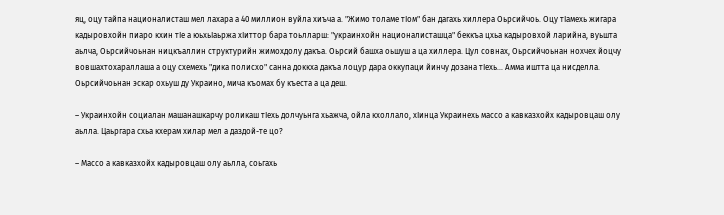яц, оцу тайпа националисташ мел лахара а 40 миллион вуйла хиъча а. "Жимо толаме тIом" бан дагахь хиллера Оьрсийчоь. Оцу тIамехь жигара кадыровхойн пиаро кхин тIе а юьхьIаьржа хIиттор бара тоьлларш: "украинхойн националисташца" беккъа цхьа кадыровхой ларийна, вуьшта аьлча, Оьрсийчоьнан ницкъаллин структурийн жимохдолу дакъа. Оьрсий башха оьшуш а ца хиллера. Цул совнах, Оьрсийчоьнан нохчех йоцчу вовшахтохараллаша а оцу схемехь "дика полисхо" санна доккха дакъа лоцур дара оккупаци йинчу дозана тIехь… Амма иштта ца нисделла. Оьрсийчоьнан эскар охьуш ду Украино, мича къомах бу къеста а ца деш.

– Украинхойн социалан машанашкарчу роликаш тIехь долчуьнга хьажча, ойла кхоллало, хIинца Украинехь массо а кавказхойх кадыровцаш олу аьлла. Цаьргара схьа кхерам хилар мел а даздой-те цо?

– Массо а кавказхойх кадыровцаш олу аьлла, соьгахь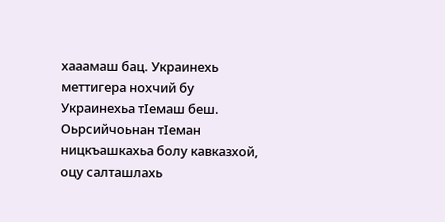хааамаш бац. Украинехь меттигера нохчий бу Украинехьа тIемаш беш. Оьрсийчоьнан тIеман ницкъашкахьа болу кавказхой, оцу салташлахь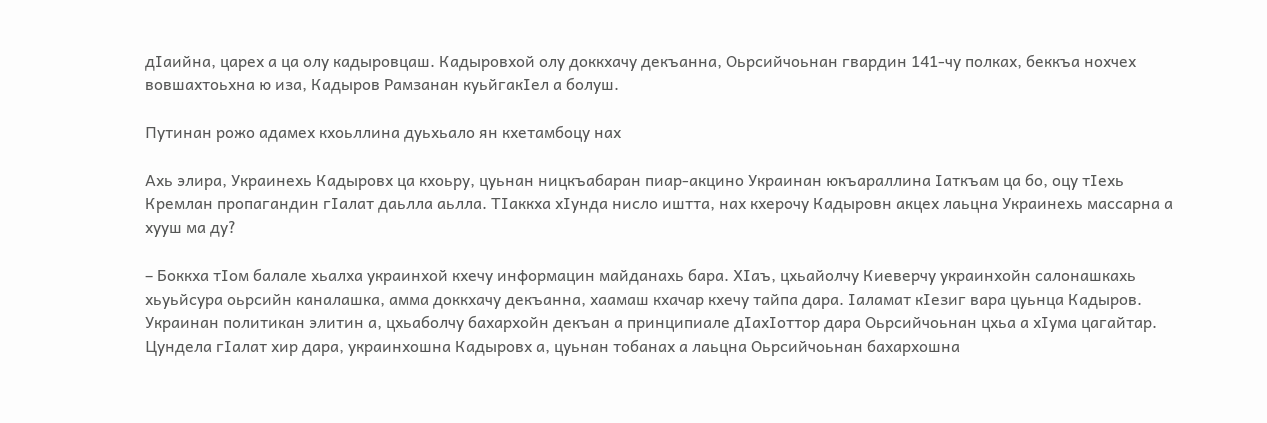дIаийна, царех а ца олу кадыровцаш. Кадыровхой олу доккхачу декъанна, Оьрсийчоьнан гвардин 141-чу полках, беккъа нохчех вовшахтоьхна ю иза, Кадыров Рамзанан куьйгакIел а болуш.

Путинан рожо адамех кхоьллина дуьхьало ян кхетамбоцу нах

Ахь элира, Украинехь Кадыровх ца кхоьру, цуьнан ницкъабаран пиар-акцино Украинан юкъараллина Iаткъам ца бо, оцу тIехь Кремлан пропагандин гIалат даьлла аьлла. ТIаккха хIунда нисло иштта, нах кхерочу Кадыровн акцех лаьцна Украинехь массарна а хууш ма ду?

– Боккха тIом балале хьалха украинхой кхечу информацин майданахь бара. ХIаъ, цхьайолчу Киеверчу украинхойн салонашкахь хьуьйсура оьрсийн каналашка, амма доккхачу декъанна, хаамаш кхачар кхечу тайпа дара. Iаламат кIезиг вара цуьнца Кадыров. Украинан политикан элитин а, цхьаболчу бахархойн декъан а принципиале дIахIоттор дара Оьрсийчоьнан цхьа а хIума цагайтар. Цундела гIалат хир дара, украинхошна Кадыровх а, цуьнан тобанах а лаьцна Оьрсийчоьнан бахархошна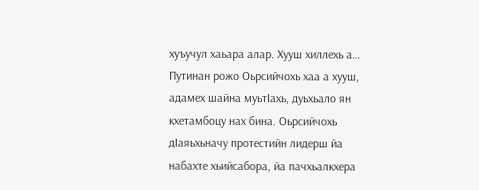хуъучул хаьара алар. Хууш хиллехь а… Путинан рожо Оьрсийчохь хаа а хууш, адамех шайна муьтIахь, дуьхьало ян кхетамбоцу нах бина. Оьрсийчохь дIаяьхьначу протестийн лидерш йа набахте хьийсабора, йа пачхьалкхера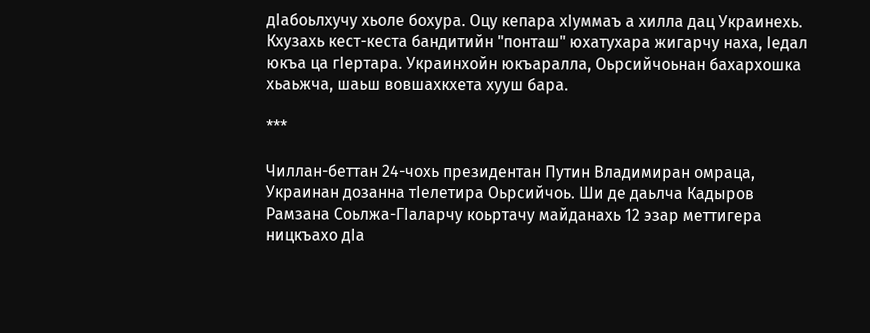дIабоьлхучу хьоле бохура. Оцу кепара хIуммаъ а хилла дац Украинехь. Кхузахь кест-кеста бандитийн "понташ" юхатухара жигарчу наха, Iедал юкъа ца гIертара. Украинхойн юкъаралла, Оьрсийчоьнан бахархошка хьаьжча, шаьш вовшахкхета хууш бара.

***

Чиллан-беттан 24-чохь президентан Путин Владимиран омраца, Украинан дозанна тIелетира Оьрсийчоь. Ши де даьлча Кадыров Рамзана Соьлжа-ГIаларчу коьртачу майданахь 12 эзар меттигера ницкъахо дIа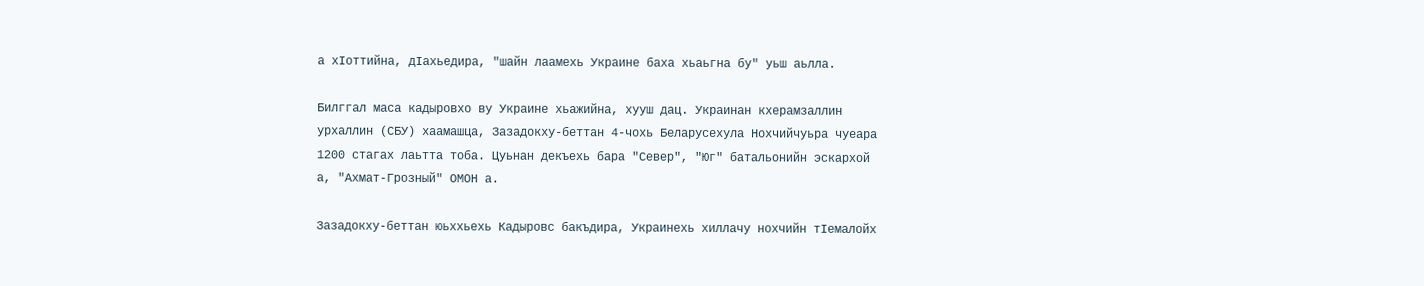а хIоттийна, дIахьедира, "шайн лаамехь Украине баха хьаьгна бу" уьш аьлла.

Билггал маса кадыровхо ву Украине хьажийна, хууш дац. Украинан кхерамзаллин урхаллин (СБУ) хаамашца, Зазадокху-беттан 4-чохь Беларусехула Нохчийчуьра чуеара 1200 стагах лаьтта тоба. Цуьнан декъехь бара "Север", "Юг" батальонийн эскархой а, "Ахмат-Грозный" ОМОН а.

Зазадокху-беттан юьххьехь Кадыровс бакъдира, Украинехь хиллачу нохчийн тIемалойх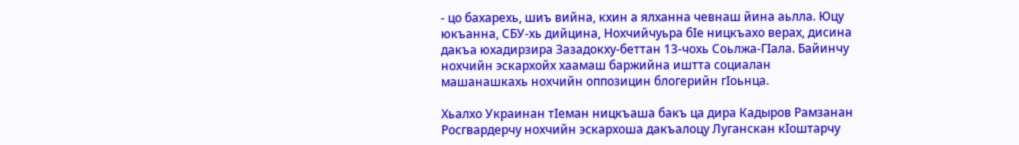- цо бахарехь, шиъ вийна, кхин а ялханна чевнаш йина аьлла. Юцу юкъанна, СБУ-хь дийцина, Нохчийчуьра бIе ницкъахо верах, дисина дакъа юхадирзира Зазадокху-беттан 13-чохь Соьлжа-ГIала. Байинчу нохчийн эскархойх хаамаш баржийна иштта социалан машанашкахь нохчийн оппозицин блогерийн гIоьнца.

Хьалхо Украинан тIеман ницкъаша бакъ ца дира Кадыров Рамзанан Росгвардерчу нохчийн эскархоша дакъалоцу Луганскан кIоштарчу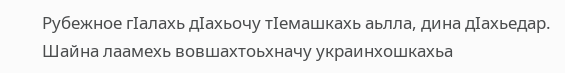Рубежное гIалахь дIахьочу тIемашкахь аьлла, дина дIахьедар. Шайна лаамехь вовшахтоьхначу украинхошкахьа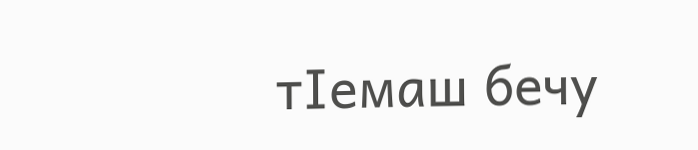тIемаш бечу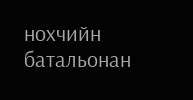нохчийн батальонан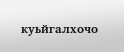куьйгалхочо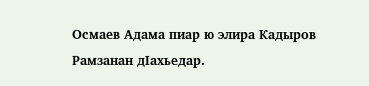Осмаев Адама пиар ю элира Кадыров Рамзанан дIахьедар.